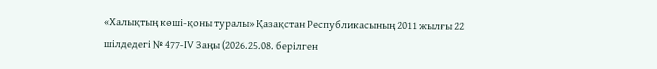«Халықтың көші-қоны туралы» Қазақстан Республикасының 2011 жылғы 22 шілдедегі № 477-ІV Заңы (2026.25.08. берілген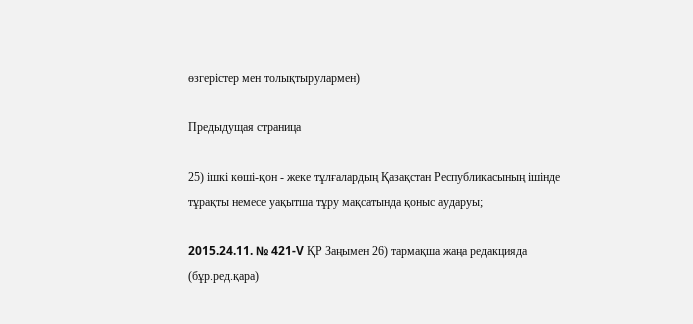өзгерістер мен толықтырулармен)

Предыдущая страница

25) ішкі көші-қон - жеке тұлғалардың Қазақстан Республикасының ішінде тұрақты немесе уақытша тұру мақсатында қоныс аударуы;

2015.24.11. № 421-V ҚР Заңымен 26) тармақша жаңа редакцияда (бұр.ред.қара)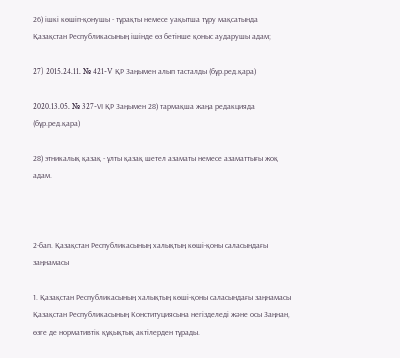26) ішкі көшіп-қонушы - тұрақты немесе уақытша тұру мақсатында Қазақстан Республикасының ішінде өз бетінше қоныс аударушы адам;

27) 2015.24.11. № 421-V ҚР Заңымен алып тасталды (бұр.ред.қара)

2020.13.05. № 327-VІ ҚР Заңымен 28) тармақша жаңа редакцияда (бұр.ред.қара)

28) этникалық қазақ - ұлты қазақ шетел азаматы немесе азаматтығы жоқ адам.



2-бап. Қазақстан Республикасының халықтың көші-қоны саласындағы заңнамасы

1. Қазақстан Республикасының халықтың көші-қоны саласындағы заңнамасы Қазақстан Республикасының Конституциясына негізделеді және осы Заңнан, өзге де нормативтік құқықтық актілерден тұрады.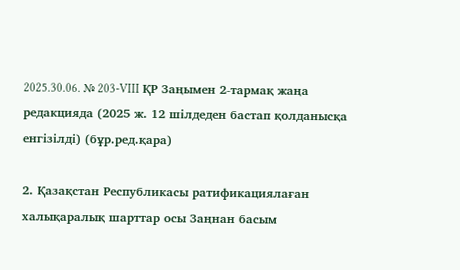2025.30.06. № 203-VIII ҚР Заңымен 2-тармақ жаңа редакцияда (2025 ж. 12 шілдеден бастап қолданысқа енгізілді) (бұр.ред.қара)

2. Қазақстан Республикасы ратификациялаған халықаралық шарттар осы Заңнан басым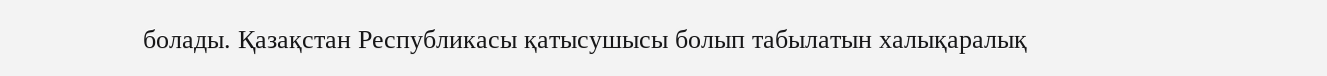болады. Қазақстан Республикасы қатысушысы болып табылатын халықаралық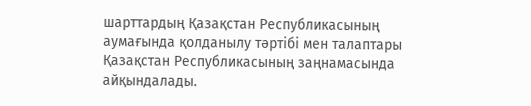шарттардың Қазақстан Республикасының аумағында қолданылу тəртібі мен талаптары Қазақстан Республикасының заңнамасында айқындалады.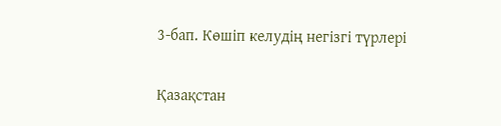3-бап. Көшіп келудің негізгі түрлері

Қазақстан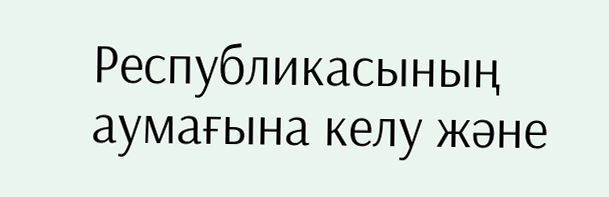Республикасының аумағына келу және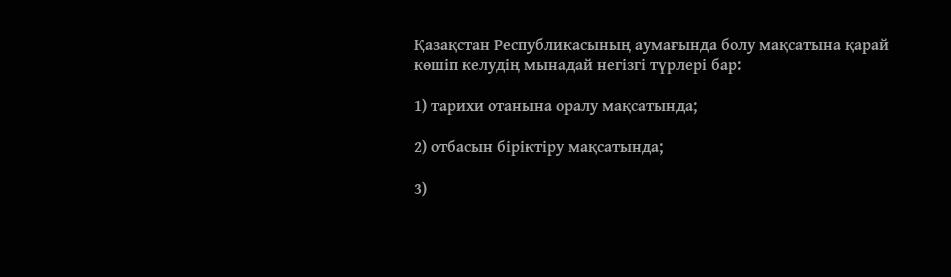Қазақстан Республикасының аумағында болу мақсатына қарай көшіп келудің мынадай негізгі түрлері бар:

1) тарихи отанына оралу мақсатында;

2) отбасын біріктіру мақсатында;

3)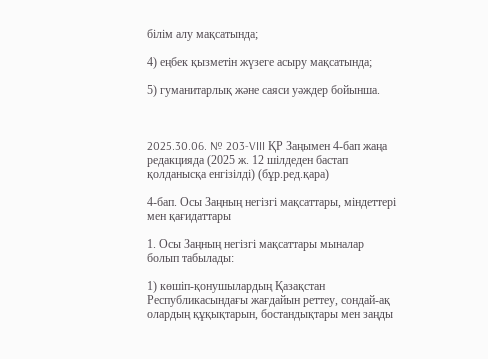білім алу мақсатында;

4) еңбек қызметін жүзеге асыру мақсатында;

5) гуманитарлық және саяси уәждер бойынша.



2025.30.06. № 203-VIII ҚР Заңымен 4-бап жаңа редакцияда (2025 ж. 12 шілдеден бастап қолданысқа енгізілді) (бұр.ред.қара)

4-бап. Осы Заңның негізгі мақсаттары, міндеттері мен қағидаттары

1. Осы Заңның негізгі мақсаттары мыналар болып табылады:

1) көшіп-қонушылардың Қазақстан Республикасындағы жағдайын реттеу, сондай-ақ олардың құқықтарын, бостандықтары мен заңды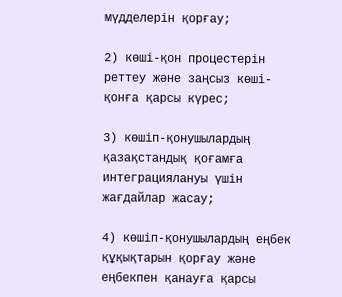мүдделерін қорғау;

2) көші-қон процестерін реттеу жəне заңсыз көші-қонға қарсы күрес;

3) көшіп-қонушылардың қазақстандық қоғамға интеграциялануы үшін жағдайлар жасау;

4) көшіп-қонушылардың еңбек құқықтарын қорғау жəне еңбекпен қанауға қарсы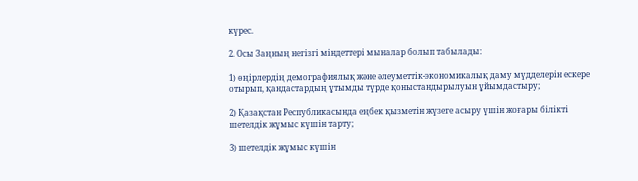күрес.

2. Осы Заңның негізгі міндеттері мыналар болып табылады:

1) өңірлердің демографиялық жəне əлеуметтік-экономикалық даму мүдделерін ескере отырып, қандастардың ұтымды түрде қоныстандырылуын ұйымдастыру;

2) Қазақстан Республикасында еңбек қызметін жүзеге асыру үшін жоғары білікті шетелдік жұмыс күшін тарту;

3) шетелдік жұмыс күшін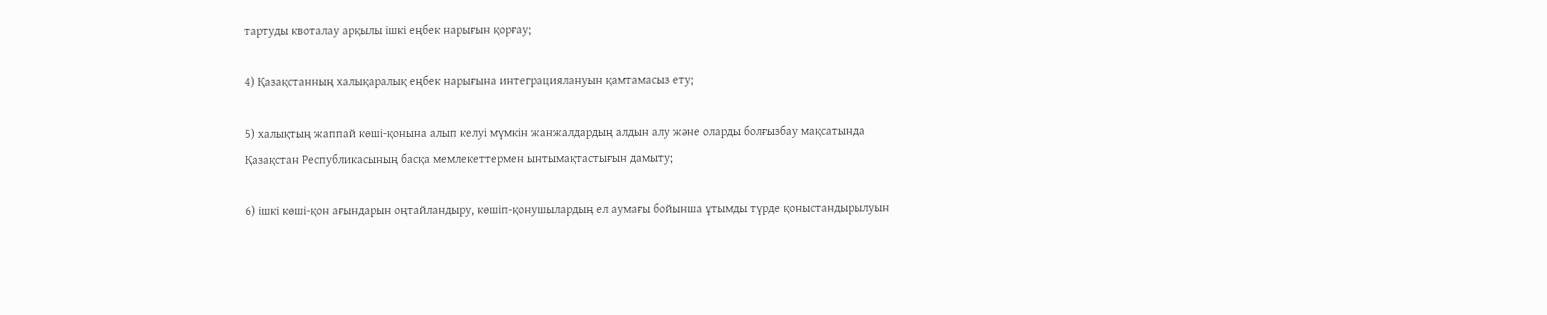тартуды квоталау арқылы ішкі еңбек нарығын қорғау;

4) Қазақстанның халықаралық еңбек нарығына интеграциялануын қамтамасыз ету;

5) халықтың жаппай көші-қонына алып келуі мүмкін жанжалдардың алдын алу жəне оларды болғызбау мақсатында Қазақстан Республикасының басқа мемлекеттермен ынтымақтастығын дамыту;

6) ішкі көші-қон ағындарын оңтайландыру, көшіп-қонушылардың ел аумағы бойынша ұтымды түрде қоныстандырылуын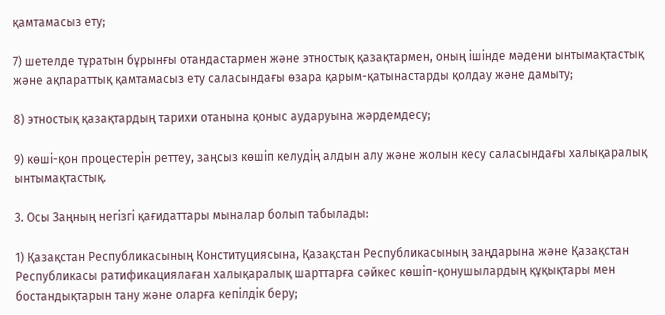қамтамасыз ету;

7) шетелде тұратын бұрынғы отандастармен жəне этностық қазақтармен, оның ішінде мəдени ынтымақтастық жəне ақпараттық қамтамасыз ету саласындағы өзара қарым-қатынастарды қолдау жəне дамыту;

8) этностық қазақтардың тарихи отанына қоныс аударуына жəрдемдесу;

9) көші-қон процестерін реттеу, заңсыз көшіп келудің алдын алу жəне жолын кесу саласындағы халықаралық ынтымақтастық.

3. Осы Заңның негізгі қағидаттары мыналар болып табылады:

1) Қазақстан Республикасының Конституциясына, Қазақстан Республикасының заңдарына жəне Қазақстан Республикасы ратификациялаған халықаралық шарттарға сəйкес көшіп-қонушылардың құқықтары мен бостандықтарын тану жəне оларға кепілдік беру;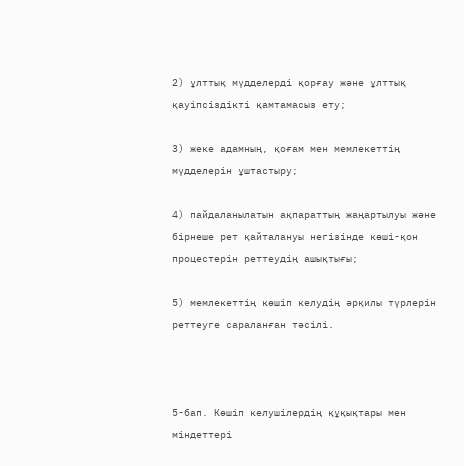2) ұлттық мүдделерді қорғау жəне ұлттық қауіпсіздікті қамтамасыз ету;

3) жеке адамның, қоғам мен мемлекеттің мүдделерін ұштастыру;

4) пайдаланылатын ақпараттың жаңартылуы жəне бірнеше рет қайталануы негізінде көші-қон процестерін реттеудің ашықтығы;

5) мемлекеттің көшіп келудің əрқилы түрлерін реттеуге сараланған тəсілі.



5-бап. Көшіп келушілердің құқықтары мен міндеттері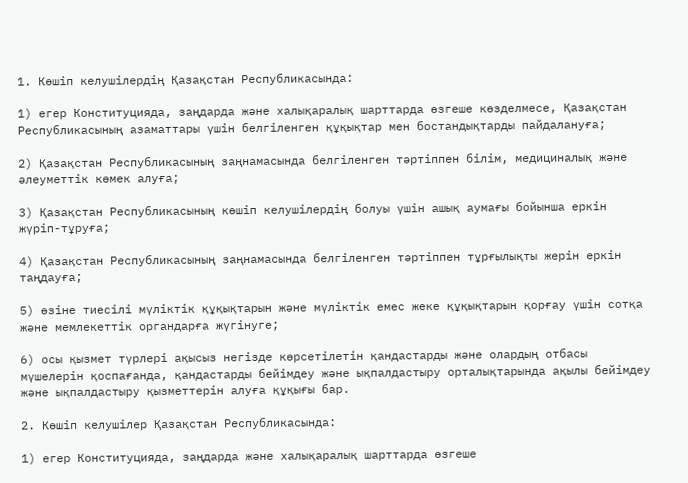1. Көшіп келушілердің Қазақстан Республикасында:

1) егер Конституцияда, заңдарда және халықаралық шарттарда өзгеше көзделмесе, Қазақстан Республикасының азаматтары үшін белгіленген құқықтар мен бостандықтарды пайдалануға;

2) Қазақстан Республикасының заңнамасында белгіленген тәртіппен білім, медициналық және әлеуметтік көмек алуға;

3) Қазақстан Республикасының көшіп келушілердің болуы үшін ашық аумағы бойынша еркін жүріп-тұруға;

4) Қазақстан Республикасының заңнамасында белгіленген тәртіппен тұрғылықты жерін еркін таңдауға;

5) өзіне тиесілі мүліктік құқықтарын және мүліктік емес жеке құқықтарын қорғау үшін сотқа және мемлекеттік органдарға жүгінуге;

6) осы қызмет түрлері ақысыз негізде көрсетілетін қандастарды және олардың отбасы мүшелерін қоспағанда, қандастарды бейімдеу және ықпалдастыру орталықтарында ақылы бейімдеу және ықпалдастыру қызметтерін алуға құқығы бар.

2. Көшіп келушілер Қазақстан Республикасында:

1) егер Конституцияда, заңдарда және халықаралық шарттарда өзгеше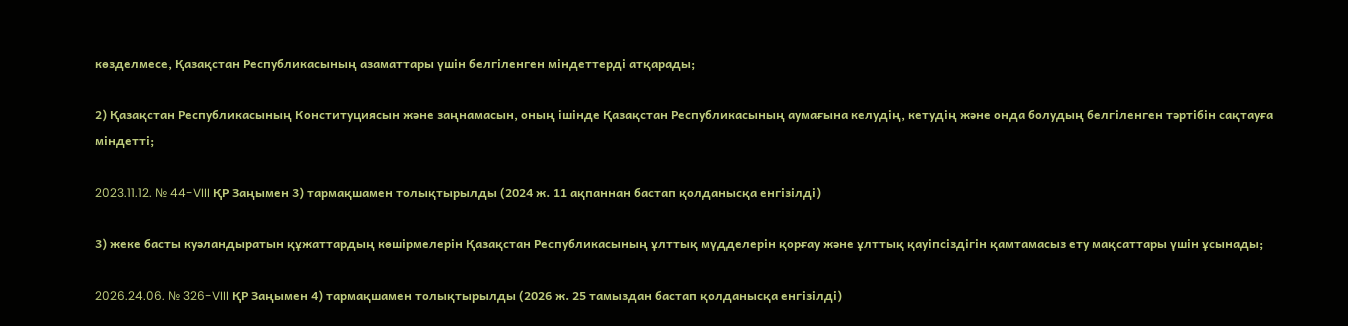көзделмесе, Қазақстан Республикасының азаматтары үшін белгіленген міндеттерді атқарады;

2) Қазақстан Республикасының Конституциясын және заңнамасын, оның ішінде Қазақстан Республикасының аумағына келудің, кетудің және онда болудың белгіленген тәртібін сақтауға міндетті;

2023.11.12. № 44-VIII ҚР Заңымен 3) тармақшамен толықтырылды (2024 ж. 11 ақпаннан бастап қолданысқа енгізілді)

3) жеке басты куәландыратын құжаттардың көшірмелерін Қазақстан Республикасының ұлттық мүдделерін қорғау және ұлттық қауіпсіздігін қамтамасыз ету мақсаттары үшін ұсынады;

2026.24.06. № 326-VIII ҚР Заңымен 4) тармақшамен толықтырылды (2026 ж. 25 тамыздан бастап қолданысқа енгізілді)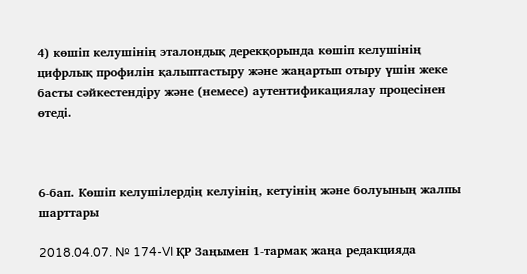4) көшіп келушінің эталондық дерекқорында көшіп келушінің цифрлық профилін қалыптастыру және жаңартып отыру үшін жеке басты сәйкестендіру және (немесе) аутентификациялау процесінен өтеді.



6-бап. Көшіп келушілердің келуінің, кетуінің және болуының жалпы шарттары

2018.04.07. № 174-VI ҚР Заңымен 1-тармақ жаңа редакцияда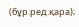(бұр.ред.қара);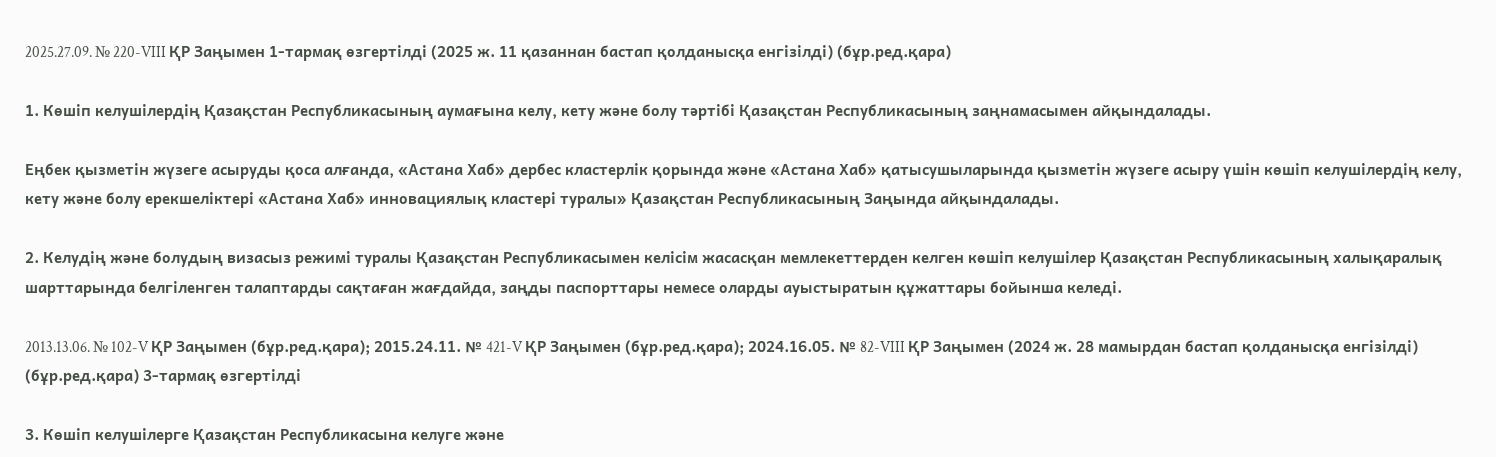2025.27.09. № 220-VIII ҚР Заңымен 1-тармақ өзгертілді (2025 ж. 11 қазаннан бастап қолданысқа енгізілді) (бұр.ред.қара)

1. Көшіп келушілердің Қазақстан Республикасының аумағына келу, кету және болу тәртібі Қазақстан Республикасының заңнамасымен айқындалады.

Еңбек қызметін жүзеге асыруды қоса алғанда, «Астана Хаб» дербес кластерлік қорында және «Астана Хаб» қатысушыларында қызметін жүзеге асыру үшін көшіп келушілердің келу, кету және болу ерекшеліктері «Астана Хаб» инновациялық кластері туралы» Қазақстан Республикасының Заңында айқындалады.

2. Келудің және болудың визасыз режимі туралы Қазақстан Республикасымен келісім жасасқан мемлекеттерден келген көшіп келушілер Қазақстан Республикасының халықаралық шарттарында белгіленген талаптарды сақтаған жағдайда, заңды паспорттары немесе оларды ауыстыратын құжаттары бойынша келеді.

2013.13.06. № 102-V ҚР Заңымен (бұр.ред.қара); 2015.24.11. № 421-V ҚР Заңымен (бұр.ред.қара); 2024.16.05. № 82-VIII ҚР Заңымен (2024 ж. 28 мамырдан бастап қолданысқа енгізілді) (бұр.ред.қара) 3-тармақ өзгертілді

3. Көшіп келушілерге Қазақстан Республикасына келуге және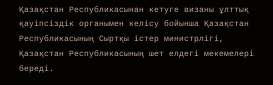Қазақстан Республикасынан кетуге визаны ұлттық қауіпсіздік органымен келісу бойынша Қазақстан Республикасының Сыртқы істер министрлігі, Қазақстан Республикасының шет елдегі мекемелері береді.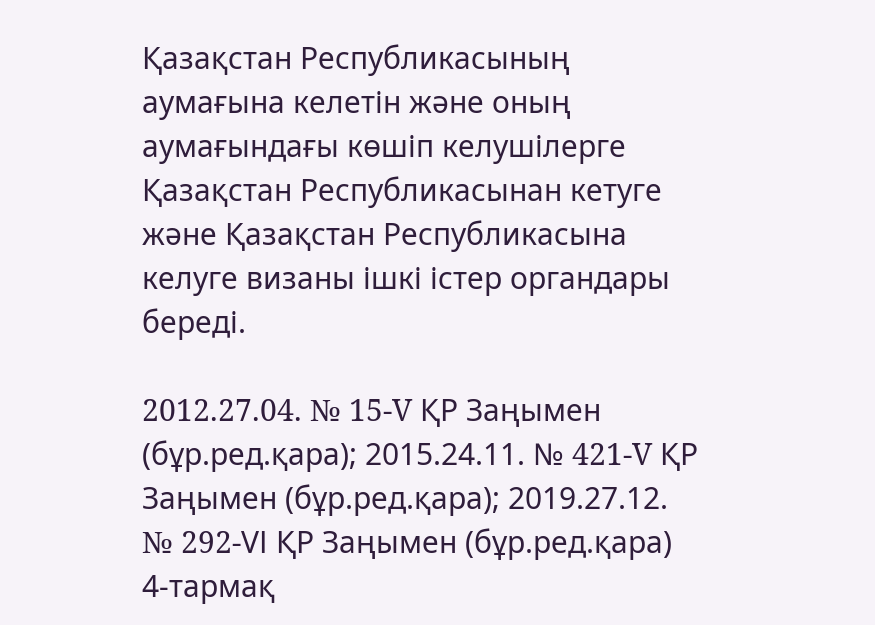Қазақстан Республикасының аумағына келетін және оның аумағындағы көшіп келушілерге Қазақстан Республикасынан кетуге және Қазақстан Республикасына келуге визаны ішкі істер органдары береді.

2012.27.04. № 15-V ҚР Заңымен (бұр.ред.қара); 2015.24.11. № 421-V ҚР Заңымен (бұр.ред.қара); 2019.27.12. № 292-VІ ҚР Заңымен (бұр.ред.қара) 4-тармақ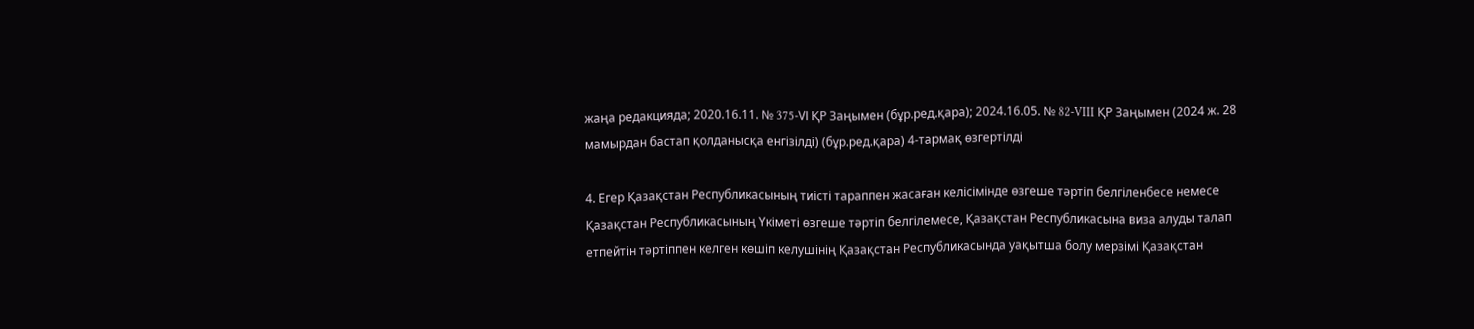жаңа редакцияда; 2020.16.11. № 375-VІ ҚР Заңымен (бұр.ред.қара); 2024.16.05. № 82-VIII ҚР Заңымен (2024 ж. 28 мамырдан бастап қолданысқа енгізілді) (бұр.ред.қара) 4-тармақ өзгертілді

4. Егер Қазақстан Республикасының тиісті тараппен жасаған келісімінде өзгеше тәртіп белгіленбесе немесе Қазақстан Республикасының Үкіметі өзгеше тәртіп белгілемесе, Қазақстан Республикасына виза алуды талап етпейтін тәртіппен келген көшіп келушінің Қазақстан Республикасында уақытша болу мерзімі Қазақстан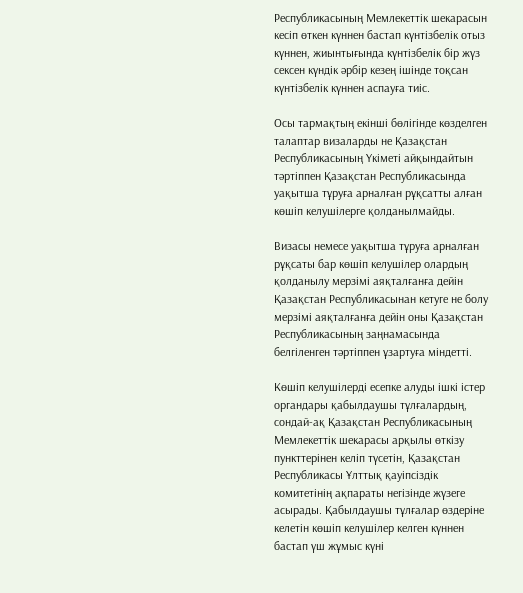Республикасының Мемлекеттік шекарасын кесіп өткен күннен бастап күнтізбелік отыз күннен, жиынтығында күнтізбелік бір жүз сексен күндік әрбір кезең ішінде тоқсан күнтізбелік күннен аспауға тиіс.

Осы тармақтың екінші бөлігінде көзделген талаптар визаларды не Қазақстан Республикасының Үкіметі айқындайтын тәртіппен Қазақстан Республикасында уақытша тұруға арналған рұқсатты алған көшіп келушілерге қолданылмайды.

Визасы немесе уақытша тұруға арналған рұқсаты бар көшіп келушілер олардың қолданылу мерзімі аяқталғанға дейін Қазақстан Республикасынан кетуге не болу мерзімі аяқталғанға дейін оны Қазақстан Республикасының заңнамасында белгіленген тәртіппен ұзартуға міндетті.

Көшіп келушілерді есепке алуды ішкі істер органдары қабылдаушы тұлғалардың, сондай-ақ Қазақстан Республикасының Мемлекеттік шекарасы арқылы өткізу пункттерінен келіп түсетін, Қазақстан Республикасы Ұлттық қауіпсіздік комитетінің ақпараты негізінде жүзеге асырады. Қабылдаушы тұлғалар өздеріне келетін көшіп келушілер келген күннен бастап үш жұмыс күні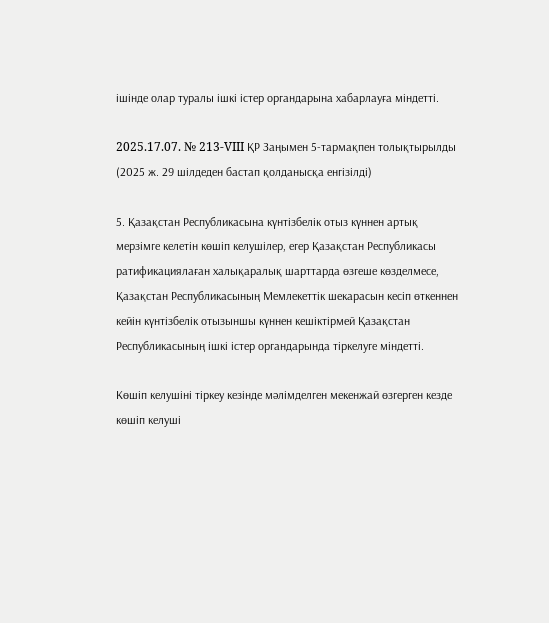ішінде олар туралы ішкі істер органдарына хабарлауға міндетті.

2025.17.07. № 213-VIII ҚР Заңымен 5-тармақпен толықтырылды (2025 ж. 29 шілдеден бастап қолданысқа енгізілді)

5. Қазақстан Республикасына күнтізбелік отыз күннен артық мерзімге келетін көшіп келушілер, егер Қазақстан Республикасы ратификациялаған халықаралық шарттарда өзгеше көзделмесе, Қазақстан Республикасының Мемлекеттік шекарасын кесіп өткеннен кейін күнтізбелік отызыншы күннен кешіктірмей Қазақстан Республикасының ішкі істер органдарында тіркелуге міндетті.

Көшіп келушіні тіркеу кезінде мәлімделген мекенжай өзгерген кезде көшіп келуші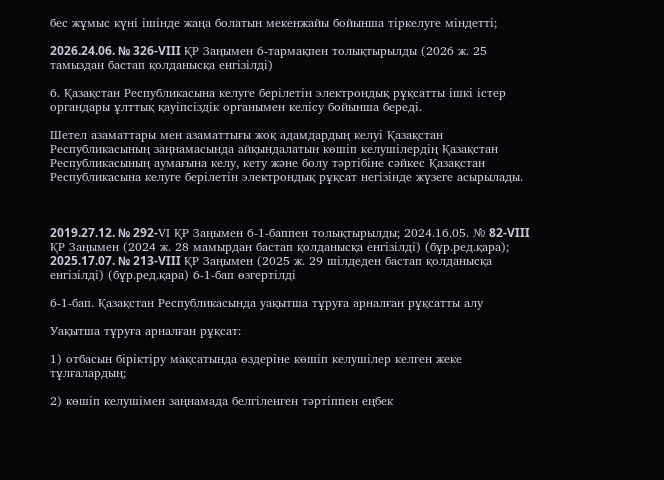бес жұмыс күні ішінде жаңа болатын мекенжайы бойынша тіркелуге міндетті;

2026.24.06. № 326-VIII ҚР Заңымен 6-тармақпен толықтырылды (2026 ж. 25 тамыздан бастап қолданысқа енгізілді)

6. Қазақстан Республикасына келуге берілетін электрондық рұқсатты ішкі істер органдары ұлттық қауіпсіздік органымен келісу бойынша береді.

Шетел азаматтары мен азаматтығы жоқ адамдардың келуі Қазақстан Республикасының заңнамасында айқындалатын көшіп келушілердің Қазақстан Республикасының аумағына келу, кету және болу тәртібіне сәйкес Қазақстан Республикасына келуге берілетін электрондық рұқсат негізінде жүзеге асырылады.



2019.27.12. № 292-VІ ҚР Заңымен 6-1-баппен толықтырылды; 2024.16.05. № 82-VIII ҚР Заңымен (2024 ж. 28 мамырдан бастап қолданысқа енгізілді) (бұр.ред.қара); 2025.17.07. № 213-VIII ҚР Заңымен (2025 ж. 29 шілдеден бастап қолданысқа енгізілді) (бұр.ред.қара) 6-1-бап өзгертілді

6-1-бап. Қазақстан Республикасында уақытша тұруға арналған рұқсатты алу

Уақытша тұруға арналған рұқсат:

1) отбасын біріктіру мақсатында өздеріне көшіп келушілер келген жеке тұлғалардың;

2) көшіп келушімен заңнамада белгіленген тәртіппен еңбек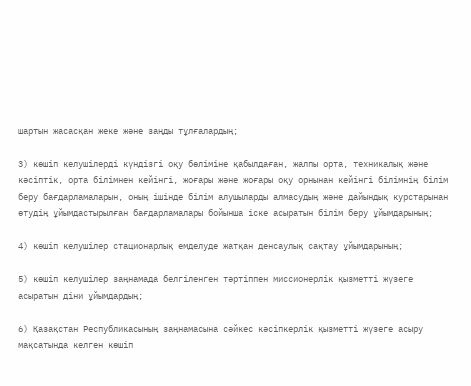шартын жасасқан жеке және заңды тұлғалардың;

3) көшіп келушілерді күндізгі оқу бөліміне қабылдаған, жалпы орта, техникалық және кәсіптік, орта білімнен кейінгі, жоғары және жоғары оқу орнынан кейінгі білімнің білім беру бағдарламаларын, оның ішінде білім алушыларды алмасудың және дайындық курстарынан өтудің ұйымдастырылған бағдарламалары бойынша іске асыратын білім беру ұйымдарының;

4) көшіп келушілер стационарлық емделуде жатқан денсаулық сақтау ұйымдарының;

5) көшіп келушілер заңнамада белгіленген тәртіппен миссионерлік қызметті жүзеге асыратын діни ұйымдардың;

6) Қазақстан Республикасының заңнамасына сәйкес кәсіпкерлік қызметті жүзеге асыру мақсатында келген көшіп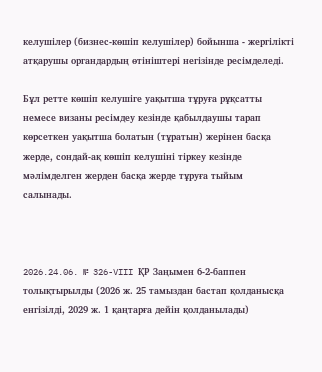келушілер (бизнес-көшіп келушілер) бойынша - жергілікті атқарушы органдардың өтініштері негізінде ресімделеді.

Бұл ретте көшіп келушіге уақытша тұруға рұқсатты немесе визаны ресімдеу кезінде қабылдаушы тарап көрсеткен уақытша болатын (тұратын) жерінен басқа жерде, сондай-ақ көшіп келушіні тіркеу кезінде мәлімделген жерден басқа жерде тұруға тыйым салынады.



2026.24.06. № 326-VIII ҚР Заңымен 6-2-баппен толықтырылды (2026 ж. 25 тамыздан бастап қолданысқа енгізілді, 2029 ж. 1 қаңтарға дейін қолданылады)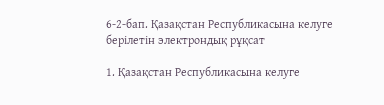6-2-бап. Қазақстан Республикасына келуге берілетін электрондық рұқсат

1. Қазақстан Республикасына келуге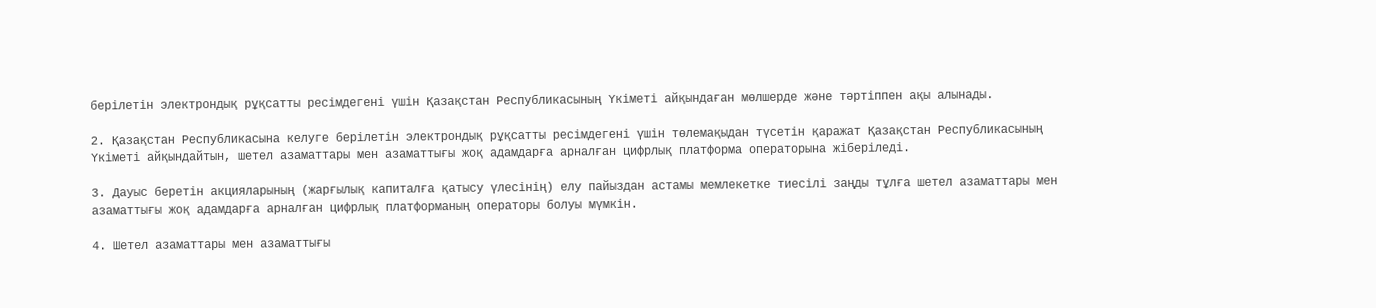берілетін электрондық рұқсатты ресімдегені үшін Қазақстан Республикасының Үкіметі айқындаған мөлшерде және тәртіппен ақы алынады.

2. Қазақстан Республикасына келуге берілетін электрондық рұқсатты ресімдегені үшін төлемақыдан түсетін қаражат Қазақстан Республикасының Үкіметі айқындайтын, шетел азаматтары мен азаматтығы жоқ адамдарға арналған цифрлық платформа операторына жіберіледі.

3. Дауыс беретін акцияларының (жарғылық капиталға қатысу үлесінің) елу пайыздан астамы мемлекетке тиесілі заңды тұлға шетел азаматтары мен азаматтығы жоқ адамдарға арналған цифрлық платформаның операторы болуы мүмкін.

4. Шетел азаматтары мен азаматтығы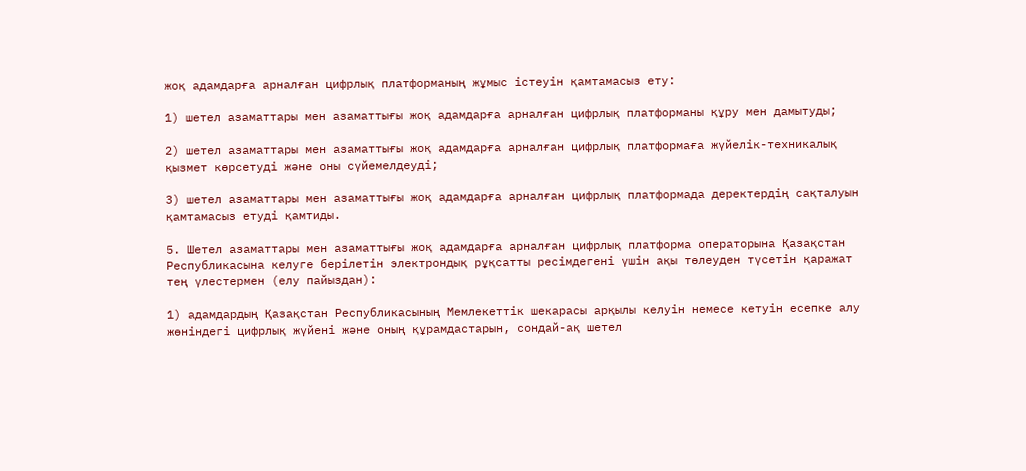жоқ адамдарға арналған цифрлық платформаның жұмыс істеуін қамтамасыз ету:

1) шетел азаматтары мен азаматтығы жоқ адамдарға арналған цифрлық платформаны құру мен дамытуды;

2) шетел азаматтары мен азаматтығы жоқ адамдарға арналған цифрлық платформаға жүйелік-техникалық қызмет көрсетуді және оны сүйемелдеуді;

3) шетел азаматтары мен азаматтығы жоқ адамдарға арналған цифрлық платформада деректердің сақталуын қамтамасыз етуді қамтиды.

5. Шетел азаматтары мен азаматтығы жоқ адамдарға арналған цифрлық платформа операторына Қазақстан Республикасына келуге берілетін электрондық рұқсатты ресімдегені үшін ақы төлеуден түсетін қаражат тең үлестермен (елу пайыздан):

1) адамдардың Қазақстан Республикасының Мемлекеттік шекарасы арқылы келуін немесе кетуін есепке алу жөніндегі цифрлық жүйені және оның құрамдастарын, сондай-ақ шетел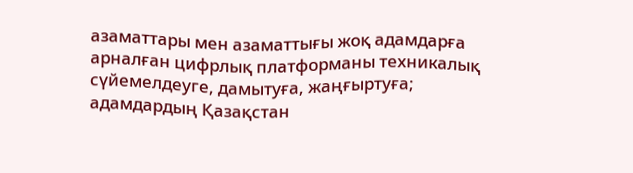азаматтары мен азаматтығы жоқ адамдарға арналған цифрлық платформаны техникалық сүйемелдеуге, дамытуға, жаңғыртуға; адамдардың Қазақстан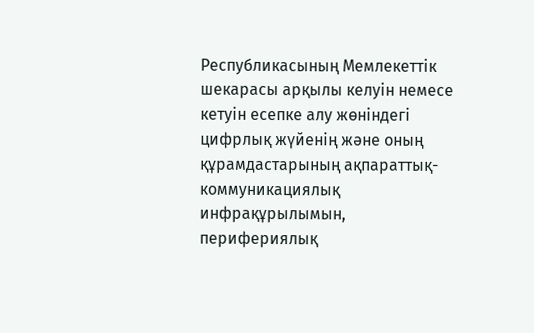Республикасының Мемлекеттік шекарасы арқылы келуін немесе кетуін есепке алу жөніндегі цифрлық жүйенің және оның құрамдастарының ақпараттық-коммуникациялық инфрақұрылымын, перифериялық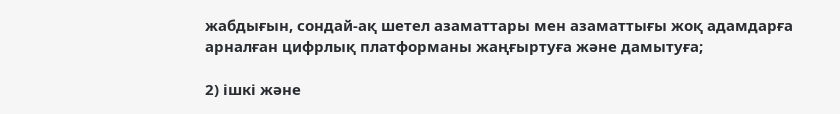жабдығын, сондай-ақ шетел азаматтары мен азаматтығы жоқ адамдарға арналған цифрлық платформаны жаңғыртуға және дамытуға;

2) ішкі және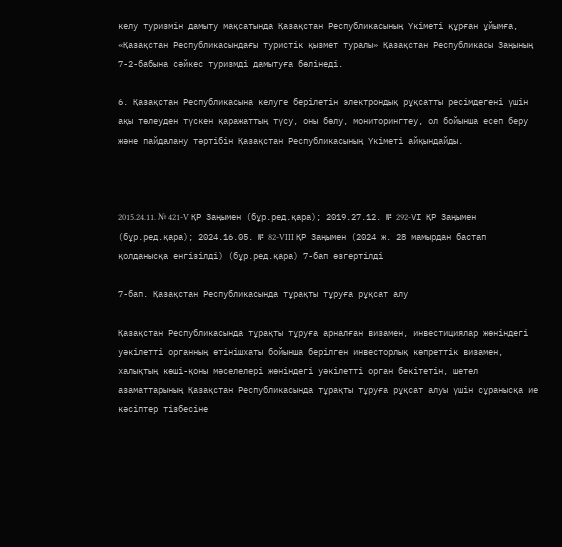келу туризмін дамыту мақсатында Қазақстан Республикасының Үкіметі құрған ұйымға, «Қазақстан Республикасындағы туристік қызмет туралы» Қазақстан Республикасы Заңының 7-2-бабына сәйкес туризмді дамытуға бөлінеді.

6. Қазақстан Республикасына келуге берілетін электрондық рұқсатты ресімдегені үшін ақы төлеуден түскен қаражаттың түсу, оны бөлу, мониторингтеу, ол бойынша есеп беру және пайдалану тәртібін Қазақстан Республикасының Үкіметі айқындайды.



2015.24.11. № 421-V ҚР Заңымен (бұр.ред.қара); 2019.27.12. № 292-VІ ҚР Заңымен (бұр.ред.қара); 2024.16.05. № 82-VIII ҚР Заңымен (2024 ж. 28 мамырдан бастап қолданысқа енгізілді) (бұр.ред.қара) 7-бап өзгертілді

7-бап. Қазақстан Республикасында тұрақты тұруға рұқсат алу

Қазақстан Республикасында тұрақты тұруға арналған визамен, инвестициялар жөніндегі уәкілетті органның өтінішхаты бойынша берілген инвесторлық көпреттік визамен, халықтың көші-қоны мәселелері жөніндегі уәкілетті орган бекітетін, шетел азаматтарының Қазақстан Республикасында тұрақты тұруға рұқсат алуы үшін сұранысқа ие кәсіптер тізбесіне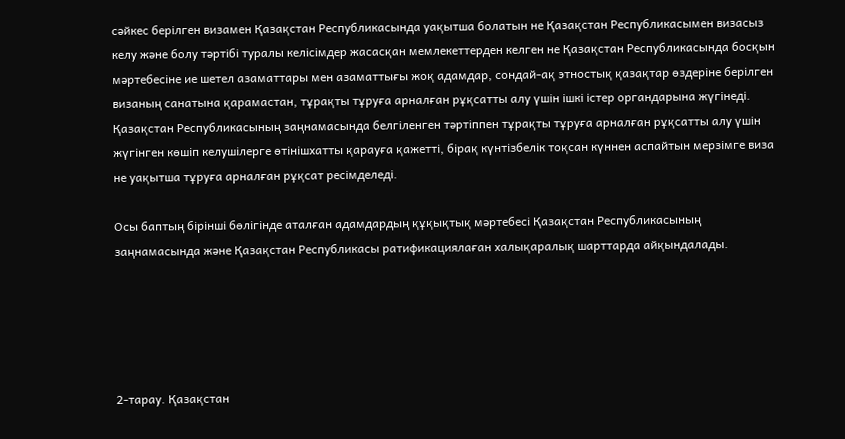сәйкес берілген визамен Қазақстан Республикасында уақытша болатын не Қазақстан Республикасымен визасыз келу және болу тәртібі туралы келісімдер жасасқан мемлекеттерден келген не Қазақстан Республикасында босқын мәртебесіне ие шетел азаматтары мен азаматтығы жоқ адамдар, сондай-ақ этностық қазақтар өздеріне берілген визаның санатына қарамастан, тұрақты тұруға арналған рұқсатты алу үшін ішкі істер органдарына жүгінеді. Қазақстан Республикасының заңнамасында белгіленген тәртіппен тұрақты тұруға арналған рұқсатты алу үшін жүгінген көшіп келушілерге өтінішхатты қарауға қажетті, бірақ күнтізбелік тоқсан күннен аспайтын мерзімге виза не уақытша тұруға арналған рұқсат ресімделеді.

Осы баптың бірінші бөлігінде аталған адамдардың құқықтық мәртебесі Қазақстан Республикасының заңнамасында және Қазақстан Республикасы ратификациялаған халықаралық шарттарда айқындалады.





2-тарау. Қазақстан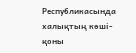Республикасында халықтың көші-қоны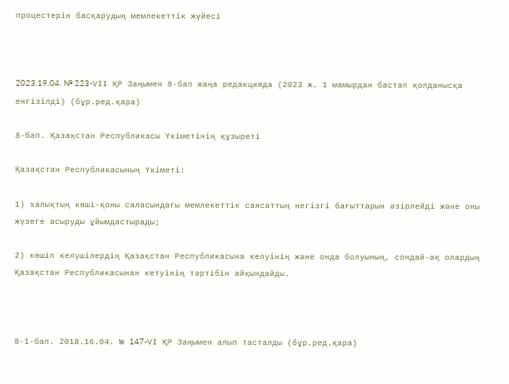процестерін басқарудың мемлекеттік жүйесі



2023.19.04. № 223-VІІ ҚР Заңымен 8-бап жаңа редакцияда (2023 ж. 1 мамырдан бастап қолданысқа енгізілді) (бұр.ред.қара)

8-бап. Қазақстан Республикасы Үкіметінің құзыреті

Қазақстан Республикасының Үкіметі:

1) халықтың көші-қоны саласындағы мемлекеттік саясаттың негізгі бағыттарын әзірлейді және оны жүзеге асыруды ұйымдастырады;

2) көшіп келушілердің Қазақстан Республикасына келуінің және онда болуының, сондай-ақ олардың Қазақстан Республикасынан кетуінің тәртібін айқындайды.



8-1-бап. 2018.16.04. № 147-VІ ҚР Заңымен алып тасталды (бұр.ред.қара)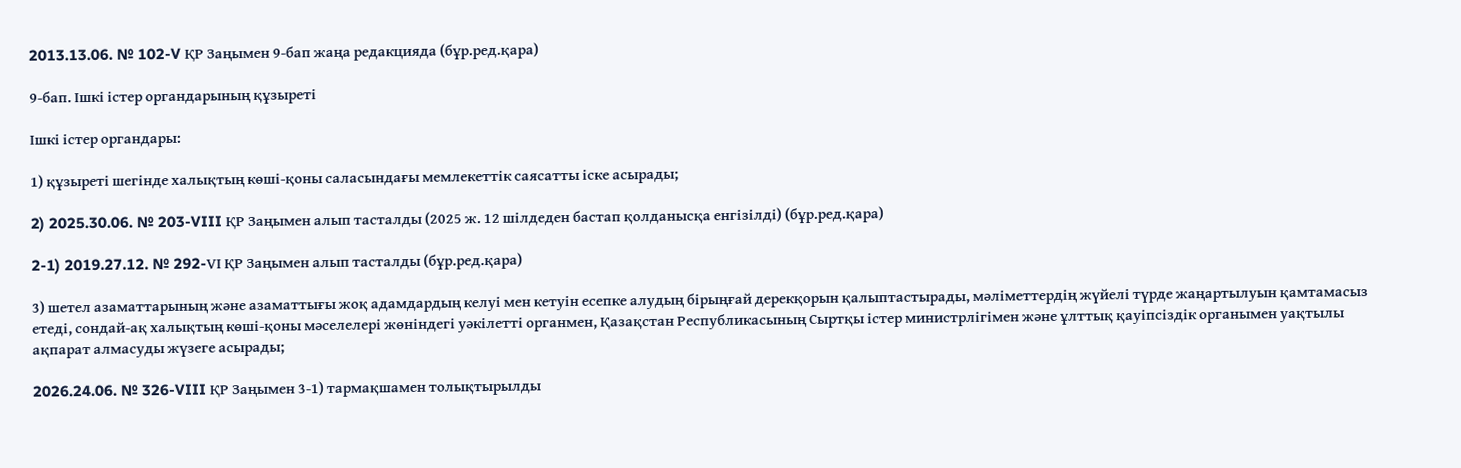2013.13.06. № 102-V ҚР Заңымен 9-бап жаңа редакцияда (бұр.ред.қара)

9-бап. Ішкі істер органдарының құзыреті

Ішкі істер органдары:

1) құзыреті шегінде халықтың көші-қоны саласындағы мемлекеттік саясатты іске асырады;

2) 2025.30.06. № 203-VIII ҚР Заңымен алып тасталды (2025 ж. 12 шілдеден бастап қолданысқа енгізілді) (бұр.ред.қара)

2-1) 2019.27.12. № 292-VІ ҚР Заңымен алып тасталды (бұр.ред.қара)

3) шетел азаматтарының және азаматтығы жоқ адамдардың келуі мен кетуін есепке алудың бірыңғай дерекқорын қалыптастырады, мәліметтердің жүйелі түрде жаңартылуын қамтамасыз етеді, сондай-ақ халықтың көші-қоны мәселелері жөніндегі уәкілетті органмен, Қазақстан Республикасының Сыртқы істер министрлігімен және ұлттық қауіпсіздік органымен уақтылы ақпарат алмасуды жүзеге асырады;

2026.24.06. № 326-VIII ҚР Заңымен 3-1) тармақшамен толықтырылды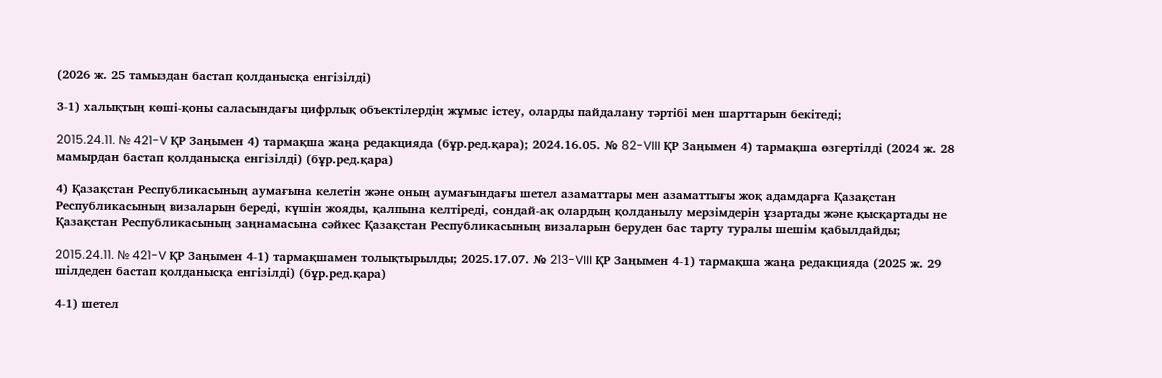(2026 ж. 25 тамыздан бастап қолданысқа енгізілді)

3-1) халықтың көші-қоны саласындағы цифрлық объектілердің жұмыс істеу, оларды пайдалану тәртібі мен шарттарын бекітеді;

2015.24.11. № 421-V ҚР Заңымен 4) тармақша жаңа редакцияда (бұр.ред.қара); 2024.16.05. № 82-VIII ҚР Заңымен 4) тармақша өзгертілді (2024 ж. 28 мамырдан бастап қолданысқа енгізілді) (бұр.ред.қара)

4) Қазақстан Республикасының аумағына келетін және оның аумағындағы шетел азаматтары мен азаматтығы жоқ адамдарға Қазақстан Республикасының визаларын береді, күшін жояды, қалпына келтіреді, сондай-ақ олардың қолданылу мерзімдерін ұзартады және қысқартады не Қазақстан Республикасының заңнамасына сәйкес Қазақстан Республикасының визаларын беруден бас тарту туралы шешім қабылдайды;

2015.24.11. № 421-V ҚР Заңымен 4-1) тармақшамен толықтырылды; 2025.17.07. № 213-VIII ҚР Заңымен 4-1) тармақша жаңа редакцияда (2025 ж. 29 шілдеден бастап қолданысқа енгізілді) (бұр.ред.қара)

4-1) шетел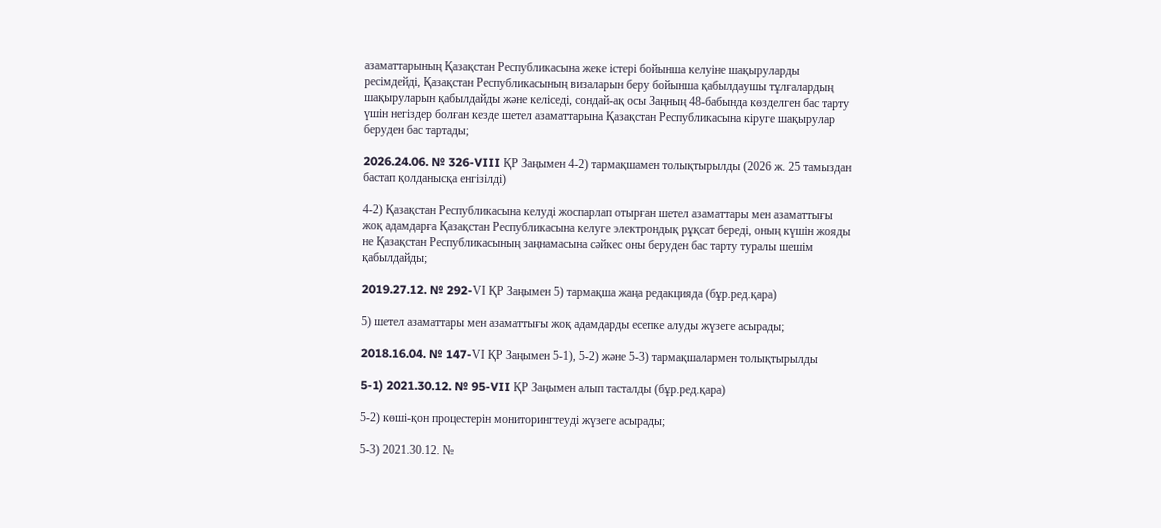азаматтарының Қазақстан Республикасына жеке істері бойынша келуіне шақыруларды ресімдейді, Қазақстан Республикасының визаларын беру бойынша қабылдаушы тұлғалардың шақыруларын қабылдайды және келіседі, сондай-ақ осы Заңның 48-бабында көзделген бас тарту үшін негіздер болған кезде шетел азаматтарына Қазақстан Республикасына кіруге шақырулар беруден бас тартады;

2026.24.06. № 326-VIII ҚР Заңымен 4-2) тармақшамен толықтырылды (2026 ж. 25 тамыздан бастап қолданысқа енгізілді)

4-2) Қазақстан Республикасына келуді жоспарлап отырған шетел азаматтары мен азаматтығы жоқ адамдарға Қазақстан Республикасына келуге электрондық рұқсат береді, оның күшін жояды не Қазақстан Республикасының заңнамасына сәйкес оны беруден бас тарту туралы шешім қабылдайды;

2019.27.12. № 292-VІ ҚР Заңымен 5) тармақша жаңа редакцияда (бұр.ред.қара)

5) шетел азаматтары мен азаматтығы жоқ адамдарды есепке алуды жүзеге асырады;

2018.16.04. № 147-VІ ҚР Заңымен 5-1), 5-2) және 5-3) тармақшалармен толықтырылды

5-1) 2021.30.12. № 95-VII ҚР Заңымен алып тасталды (бұр.ред.қара)

5-2) көші-қон процестерін мониторингтеуді жүзеге асырады;

5-3) 2021.30.12. №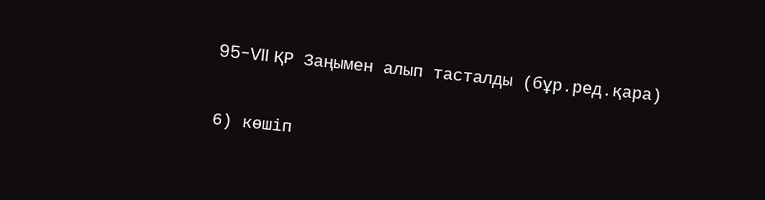95-VII ҚР Заңымен алып тасталды (бұр.ред.қара)

6) көшіп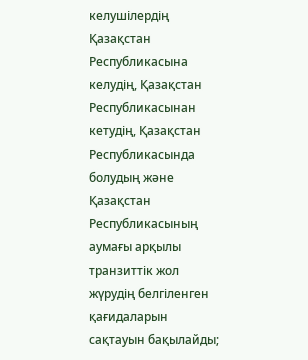келушілердің Қазақстан Республикасына келудің, Қазақстан Республикасынан кетудің, Қазақстан Республикасында болудың және Қазақстан Республикасының аумағы арқылы транзиттік жол жүрудің белгіленген қағидаларын сақтауын бақылайды;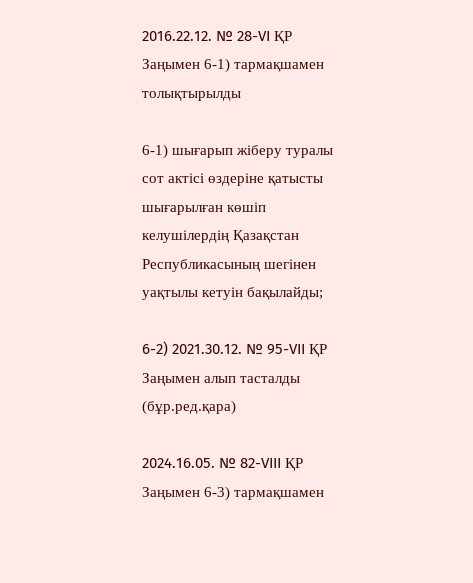2016.22.12. № 28-VI ҚР Заңымен 6-1) тармақшамен толықтырылды

6-1) шығарып жіберу туралы сот актісі өздеріне қатысты шығарылған көшіп келушілердің Қазақстан Республикасының шегінен уақтылы кетуін бақылайды;

6-2) 2021.30.12. № 95-VII ҚР Заңымен алып тасталды (бұр.ред.қара)

2024.16.05. № 82-VIII ҚР Заңымен 6-3) тармақшамен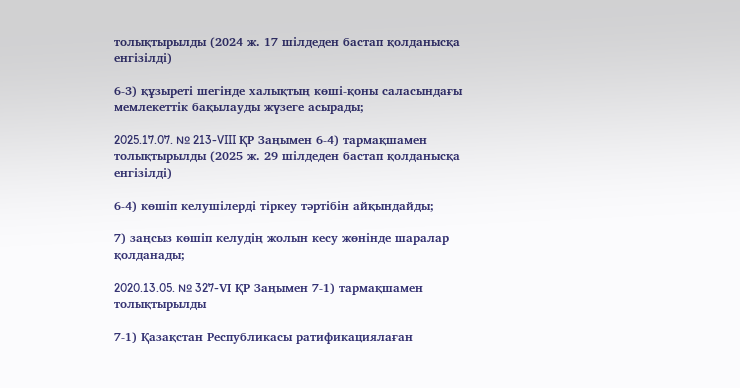толықтырылды (2024 ж. 17 шілдеден бастап қолданысқа енгізілді)

6-3) құзыреті шегінде халықтың көші-қоны саласындағы мемлекеттік бақылауды жүзеге асырады;

2025.17.07. № 213-VIII ҚР Заңымен 6-4) тармақшамен толықтырылды (2025 ж. 29 шілдеден бастап қолданысқа енгізілді)

6-4) көшіп келушілерді тіркеу тәртібін айқындайды;

7) заңсыз көшіп келудің жолын кесу жөнінде шаралар қолданады;

2020.13.05. № 327-VІ ҚР Заңымен 7-1) тармақшамен толықтырылды

7-1) Қазақстан Республикасы ратификациялаған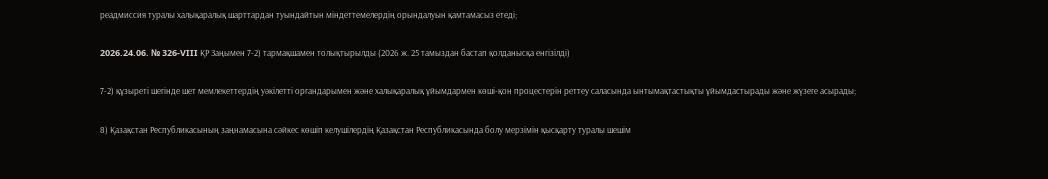реадмиссия туралы халықаралық шарттардан туындайтын міндеттемелердің орындалуын қамтамасыз етеді;

2026.24.06. № 326-VIII ҚР Заңымен 7-2) тармақшамен толықтырылды (2026 ж. 25 тамыздан бастап қолданысқа енгізілді)

7-2) құзыреті шегінде шет мемлекеттердің уәкілетті органдарымен және халықаралық ұйымдармен көші-қон процестерін реттеу саласында ынтымақтастықты ұйымдастырады және жүзеге асырады;

8) Қазақстан Республикасының заңнамасына сәйкес көшіп келушілердің Қазақстан Республикасында болу мерзімін қысқарту туралы шешім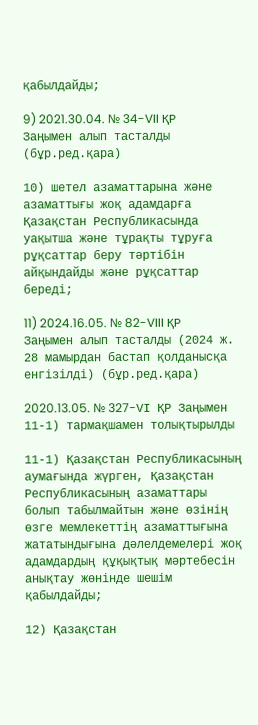қабылдайды;

9) 2021.30.04. № 34-VII ҚР Заңымен алып тасталды (бұр.ред.қара)

10) шетел азаматтарына және азаматтығы жоқ адамдарға Қазақстан Республикасында уақытша және тұрақты тұруға рұқсаттар беру тәртібін айқындайды және рұқсаттар береді;

11) 2024.16.05. № 82-VIII ҚР Заңымен алып тасталды (2024 ж. 28 мамырдан бастап қолданысқа енгізілді) (бұр.ред.қара)

2020.13.05. № 327-VІ ҚР Заңымен 11-1) тармақшамен толықтырылды

11-1) Қазақстан Республикасының аумағында жүрген, Қазақстан Республикасының азаматтары болып табылмайтын және өзінің өзге мемлекеттің азаматтығына жататындығына дәлелдемелері жоқ адамдардың құқықтық мәртебесін анықтау жөнінде шешім қабылдайды;

12) Қазақстан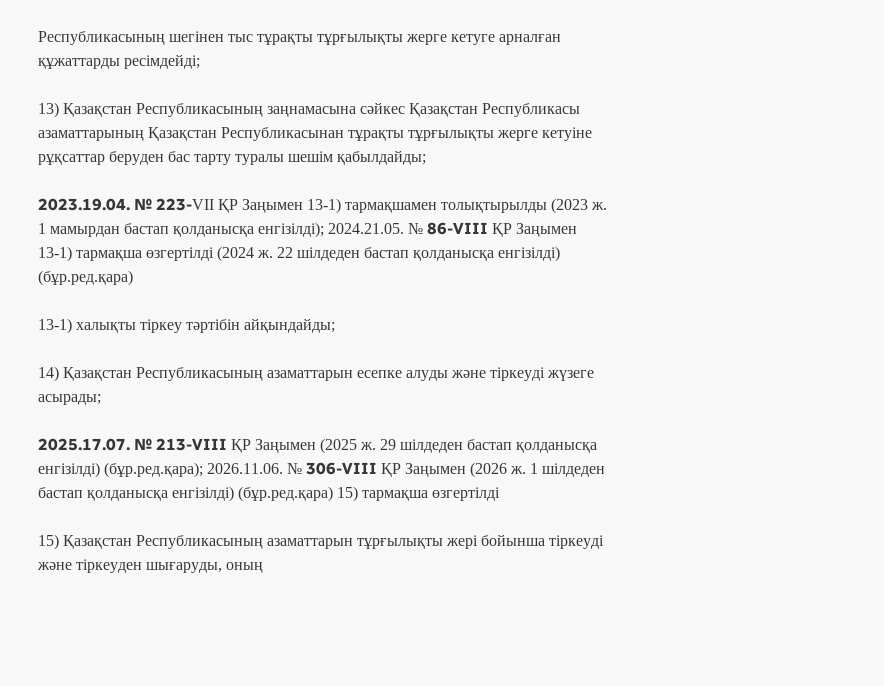Республикасының шегінен тыс тұрақты тұрғылықты жерге кетуге арналған құжаттарды ресімдейді;

13) Қазақстан Республикасының заңнамасына сәйкес Қазақстан Республикасы азаматтарының Қазақстан Республикасынан тұрақты тұрғылықты жерге кетуіне рұқсаттар беруден бас тарту туралы шешім қабылдайды;

2023.19.04. № 223-VІІ ҚР Заңымен 13-1) тармақшамен толықтырылды (2023 ж. 1 мамырдан бастап қолданысқа енгізілді); 2024.21.05. № 86-VIII ҚР Заңымен 13-1) тармақша өзгертілді (2024 ж. 22 шілдеден бастап қолданысқа енгізілді) (бұр.ред.қара)

13-1) халықты тіркеу тәртібін айқындайды;

14) Қазақстан Республикасының азаматтарын есепке алуды және тіркеуді жүзеге асырады;

2025.17.07. № 213-VIII ҚР Заңымен (2025 ж. 29 шілдеден бастап қолданысқа енгізілді) (бұр.ред.қара); 2026.11.06. № 306-VIII ҚР Заңымен (2026 ж. 1 шілдеден бастап қолданысқа енгізілді) (бұр.ред.қара) 15) тармақша өзгертілді

15) Қазақстан Республикасының азаматтарын тұрғылықты жері бойынша тіркеуді және тіркеуден шығаруды, оның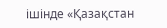ішінде «Қазақстан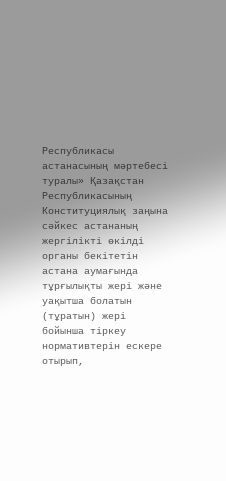Республикасы астанасының мәртебесі туралы» Қазақстан Республикасының Конституциялық заңына сәйкес астананың жергілікті өкілді органы бекітетін астана аумағында тұрғылықты жері және уақытша болатын (тұратын) жері бойынша тіркеу нормативтерін ескере отырып,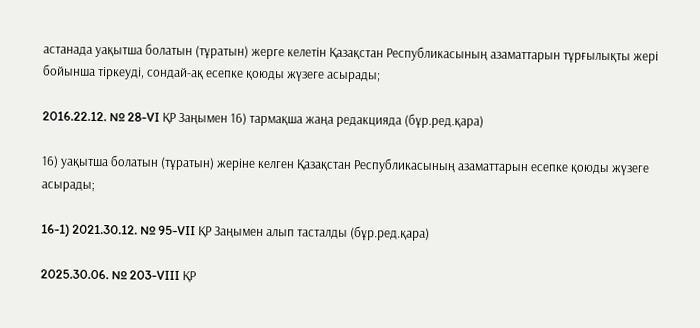астанада уақытша болатын (тұратын) жерге келетін Қазақстан Республикасының азаматтарын тұрғылықты жері бойынша тіркеуді, сондай-ақ есепке қоюды жүзеге асырады;

2016.22.12. № 28-VI ҚР Заңымен 16) тармақша жаңа редакцияда (бұр.ред.қара)

16) уақытша болатын (тұратын) жеріне келген Қазақстан Республикасының азаматтарын есепке қоюды жүзеге асырады;

16-1) 2021.30.12. № 95-VII ҚР Заңымен алып тасталды (бұр.ред.қара)

2025.30.06. № 203-VIII ҚР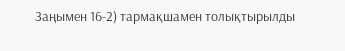Заңымен 16-2) тармақшамен толықтырылды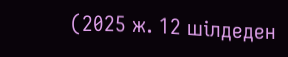(2025 ж. 12 шілдеден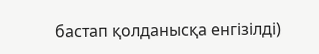бастап қолданысқа енгізілді)